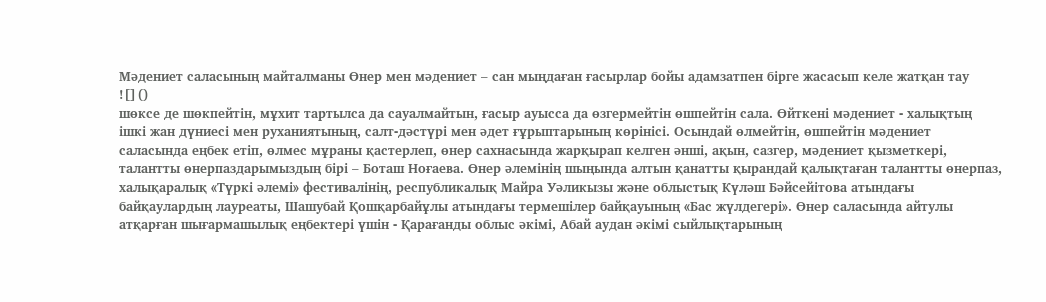Мәдениет саласының майталманы Өнер мен мәдениет – сан мыңдаған ғасырлар бойы адамзатпен бірге жасасып келе жатқан тау
![]()
шөксе де шөкпейтін, мұхит тартылса да сауалмайтын, ғасыр ауысса да өзгермейтін өшпейтін сала. Өйткені мәдениет - халықтың ішкі жан дүниесі мен руханиятының, салт-дәстүрі мен әдет ғұрыптарының көрінісі. Осындай өлмейтін, өшпейтін мәдениет саласында еңбек етіп, өлмес мұраны қастерлеп, өнер сахнасында жарқырап келген әнші, ақын, сазгер, мәдениет қызметкері, талантты өнерпаздарымыздың бірі – Боташ Ноғаева. Өнер әлемінің шыңында алтын қанатты қырандай қалықтаған талантты өнерпаз, халықаралық «Түркі әлемі» фестивалінің, республикалық Майра Уәликызы және облыстық Күләш Бәйсейітова атындағы байқаулардың лауреаты, Шашубай Қошқарбайұлы атындағы термешілер байқауының «Бас жүлдегері». Өнер саласында айтулы атқарған шығармашылық еңбектері үшін - Қарағанды облыс әкімі, Абай аудан әкімі сыйлықтарының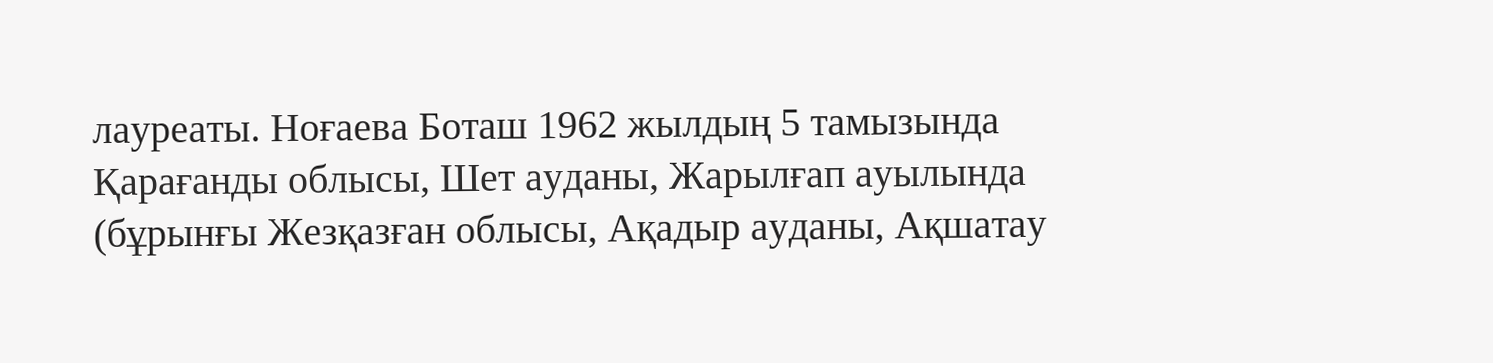лауреаты. Ноғаева Боташ 1962 жылдың 5 тамызында Қарағанды облысы, Шет ауданы, Жарылғап ауылында (бұрынғы Жезқазған облысы, Ақадыр ауданы, Ақшатау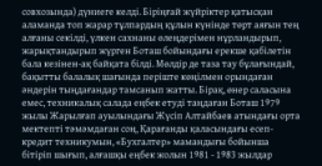совхозында) дүниеге келді. Біріңғай жүйріктер қатысқан аламанда топ жарар тұлпардың құлын күнінде төрт аяғын тең алғаны секілді, үлкен сахнаны өлеңдерімен нұрландырып, жарықтандырып жүрген Боташ бойындағы ерекше қабілетін бала кезінен-ақ байқата білді. Мөлдір де таза тау бұлағындай, бақытты балалық шағында періште көңілмен орындаған әндерін тыңдағандар тамсанып жатты. Бірақ, өнер саласына емес, техникалық салада еңбек етуді таңдаған Боташ 1979 жылы Жарылғап ауылындағы Жүсіп Алтайбаев атындағы орта мектепті тәмәмдаған соң, Қарағанды қаласындағы есеп-кредит техникумын, «Бухгалтер» мамандығы бойынша бітіріп шығып, алғашқы еңбек жолын 1981 - 1983 жылдар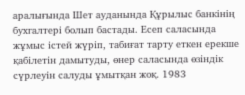аралығында Шет ауданында Құрылыс банкінің бухгалтері болып бастады. Есеп саласында жұмыс істей жүріп, табиғат тарту еткен ерекше қабілетін дамытуды, өнер саласында өзіндік сүрлеуін салуды ұмытқан жоқ. 1983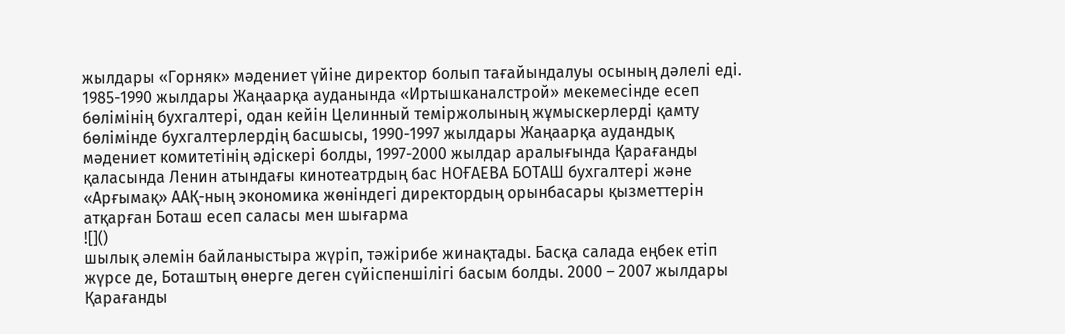жылдары «Горняк» мәдениет үйіне директор болып тағайындалуы осының дәлелі еді. 1985-1990 жылдары Жаңаарқа ауданында «Иртышканалстрой» мекемесінде есеп бөлімінің бухгалтері, одан кейін Целинный теміржолының жұмыскерлерді қамту бөлімінде бухгалтерлердің басшысы, 1990-1997 жылдары Жаңаарқа аудандық мәдениет комитетінің әдіскері болды, 1997-2000 жылдар аралығында Қарағанды қаласында Ленин атындағы кинотеатрдың бас НОҒАЕВА БОТАШ бухгалтері және «Арғымақ» ААҚ-ның экономика жөніндегі директордың орынбасары қызметтерін атқарған Боташ есеп саласы мен шығарма
![]()
шылық әлемін байланыстыра жүріп, тәжірибе жинақтады. Басқа салада еңбек етіп жүрсе де, Боташтың өнерге деген сүйіспеншілігі басым болды. 2000 – 2007 жылдары Қарағанды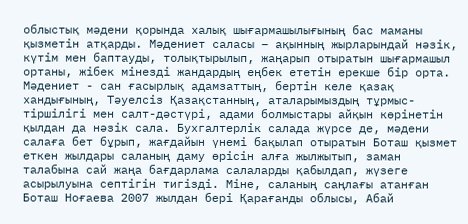облыстық мәдени қорында халық шығармашылығының бас маманы қызметін атқарды. Мәдениет саласы – ақынның жырларындай нәзік, күтім мен баптауды, толықтырылып, жаңарып отыратын шығармашыл ортаны, жібек мінезді жандардың еңбек ететін ерекше бір орта. Мәдениет - сан ғасырлық адамзаттың, бертін келе қазақ хандығының, Тәуелсіз Қазақстанның, аталарымыздың тұрмыс-тіршілігі мен салт-дәстүрі, адами болмыстары айқын көрінетін қылдан да нәзік сала. Бухгалтерлік салада жүрсе де, мәдени салаға бет бұрып, жағдайын үнемі бақылап отыратын Боташ қызмет еткен жылдары саланың даму өрісін алға жылжытып, заман талабына сай жаңа бағдарлама салаларды қабылдап, жүзеге асырылуына септігін тигізді. Міне, саланың саңлағы атанған Боташ Ноғаева 2007 жылдан бері Қарағанды облысы, Абай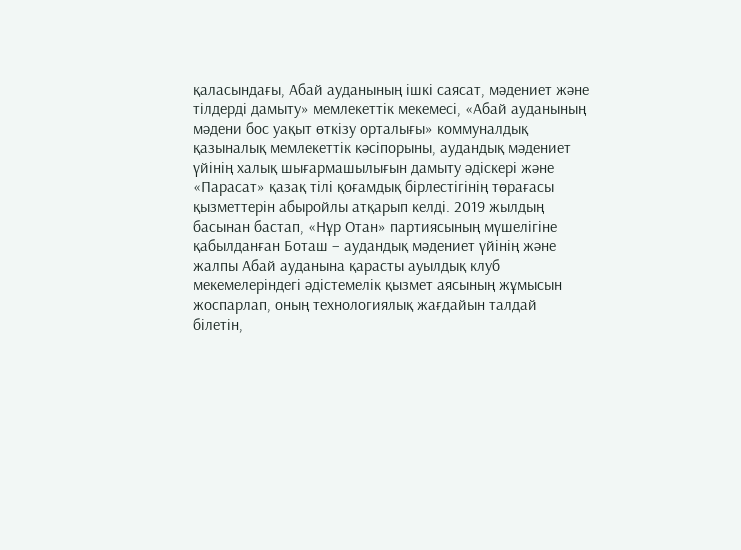қаласындағы, Абай ауданының ішкі саясат, мәдениет және тілдерді дамыту» мемлекеттік мекемесі, «Абай ауданының мәдени бос уақыт өткізу орталығы» коммуналдық қазыналық мемлекеттік кәсіпорыны, аудандық мәдениет үйінің халық шығармашылығын дамыту әдіскері және «Парасат» қазақ тілі қоғамдық бірлестігінің төрағасы қызметтерін абыройлы атқарып келді. 2019 жылдың басынан бастап, «Нұр Отан» партиясының мүшелігіне қабылданған Боташ – аудандық мәдениет үйінің және жалпы Абай ауданына қарасты ауылдық клуб мекемелеріндегі әдістемелік қызмет аясының жұмысын жоспарлап, оның технологиялық жағдайын талдай білетін,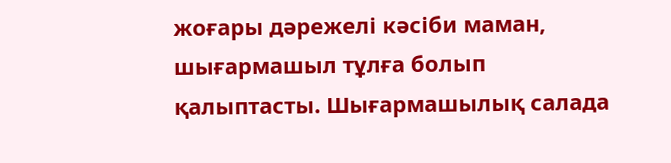жоғары дәрежелі кәсіби маман, шығармашыл тұлға болып қалыптасты. Шығармашылық салада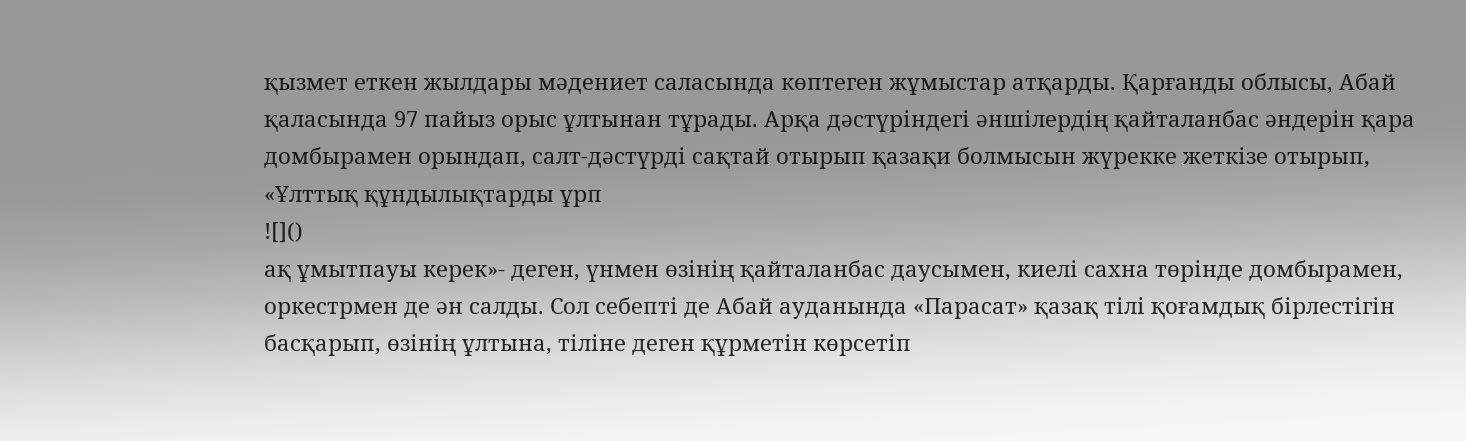қызмет еткен жылдары мәдениет саласында көптеген жұмыстар атқарды. Қарғанды облысы, Абай қаласында 97 пайыз орыс ұлтынан тұрады. Арқа дәстүріндегі әншілердің қайталанбас әндерін қара домбырамен орындап, салт-дәстүрді сақтай отырып қазақи болмысын жүрекке жеткізе отырып, «Ұлттық құндылықтарды ұрп
![]()
ақ ұмытпауы керек»- деген, үнмен өзінің қайталанбас даусымен, киелі сахна төрінде домбырамен, оркестрмен де ән салды. Сол себепті де Абай ауданында «Парасат» қазақ тілі қоғамдық бірлестігін басқарып, өзінің ұлтына, тіліне деген құрметін көрсетіп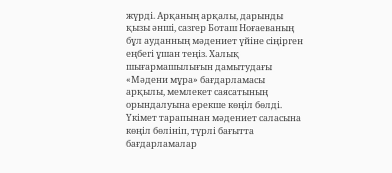жүрді. Арқаның арқалы, дарынды қызы әнші, сазгер Боташ Ноғаеваның бұл ауданның мәдениет үйіне сіңірген еңбегі ұшан теңіз. Халық шығармашылығын дамытудағы «Мәдени мұра» бағдарламасы арқылы, мемлекет саясатының орындалуына ерекше көңіл бөлді. Үкімет тарапынан мәдениет саласына көңіл бөлініп, түрлі бағытта бағдарламалар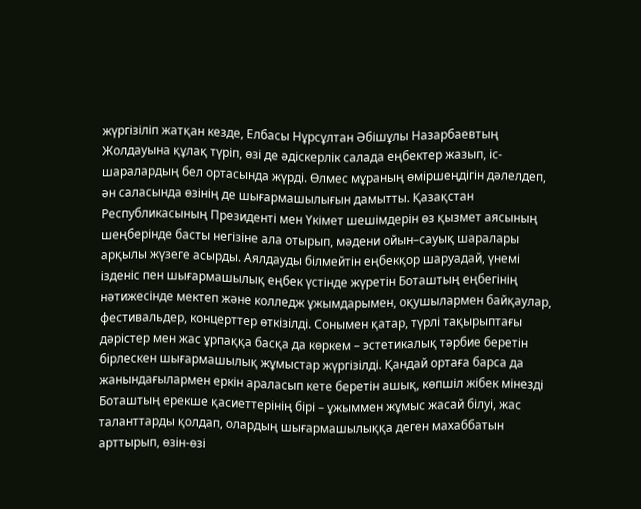жүргізіліп жатқан кезде, Елбасы Нұрсұлтан Әбішұлы Назарбаевтың Жолдауына құлақ түріп, өзі де әдіскерлік салада еңбектер жазып, іс-шаралардың бел ортасында жүрді. Өлмес мұраның өміршеңдігін дәлелдеп, ән саласында өзінің де шығармашылығын дамытты. Қазақстан Республикасының Президенті мен Үкімет шешімдерін өз қызмет аясының шеңберінде басты негізіне ала отырып, мәдени ойын–сауық шаралары арқылы жүзеге асырды. Аялдауды білмейтін еңбекқор шаруадай, үнемі ізденіс пен шығармашылық еңбек үстінде жүретін Боташтың еңбегінің нәтижесінде мектеп және колледж ұжымдарымен, оқушылармен байқаулар, фестивальдер, концерттер өткізілді. Сонымен қатар, түрлі тақырыптағы дәрістер мен жас ұрпаққа басқа да көркем – эстетикалық тәрбие беретін бірлескен шығармашылық жұмыстар жүргізілді. Қандай ортаға барса да жанындағылармен еркін араласып кете беретін ашық, көпшіл жібек мінезді Боташтың ерекше қасиеттерінің бірі – ұжыммен жұмыс жасай білуі, жас таланттарды қолдап, олардың шығармашылыққа деген махаббатын арттырып, өзін-өзі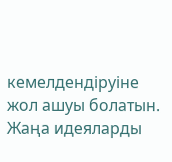кемелдендіруіне жол ашуы болатын. Жаңа идеяларды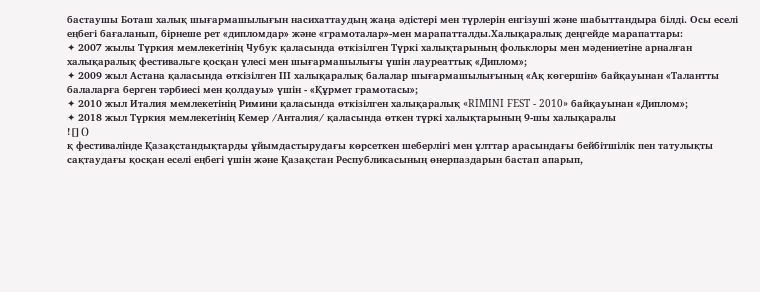бастаушы Боташ халық шығармашылығын насихаттаудың жаңа әдістері мен түрлерін енгізуші және шабыттандыра білді. Осы еселі еңбегі бағаланып, бірнеше рет «дипломдар» және «грамоталар»-мен марапатталды.Халықаралық деңгейде марапаттары:
✦ 2007 жылы Түркия мемлекетінің Чубук қаласында өткізілген Түркі халықтарының фольклоры мен мәдениетіне арналған халықаралық фестивальге қосқан үлесі мен шығармашылығы үшін лауреаттық «Диплом»;
✦ 2009 жыл Астана қаласында өткізілген ІІІ халықаралық балалар шығармашылығының «Ақ көгершін» байқауынан «Талантты балаларға берген тәрбиесі мен қолдауы» үшін - «Құрмет грамотасы»;
✦ 2010 жыл Италия мемлекетінің Римини қаласында өткізілген халықаралық «RIMINI FEST - 2010» байқауынан «Диплом»;
✦ 2018 жыл Түркия мемлекетінің Кемер /Анталия/ қаласында өткен түркі халықтарының 9-шы халықаралы
![]()
қ фестивалінде Қазақстандықтарды ұйымдастырудағы көрсеткен шеберлігі мен ұлттар арасындағы бейбітшілік пен татулықты сақтаудағы қосқан еселі еңбегі үшін және Қазақстан Республикасының өнерпаздарын бастап апарып,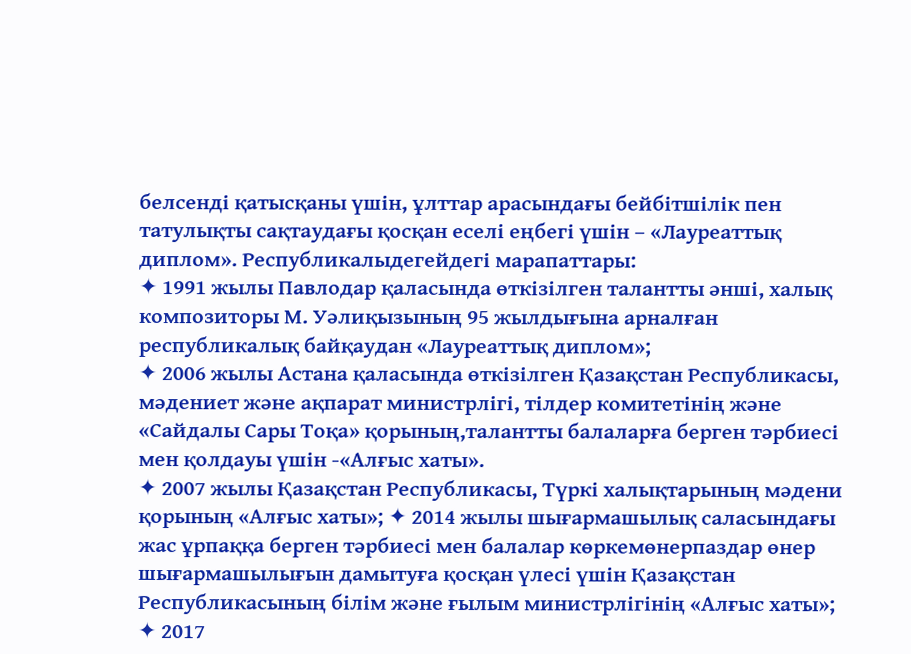белсенді қатысқаны үшін, ұлттар арасындағы бейбітшілік пен татулықты сақтаудағы қосқан еселі еңбегі үшін – «Лауреаттық диплом». Республикалыдегейдегі марапаттары:
✦ 1991 жылы Павлодар қаласында өткізілген талантты әнші, халық композиторы М. Уәлиқызының 95 жылдығына арналған республикалық байқаудан «Лауреаттық диплом»;
✦ 2006 жылы Астана қаласында өткізілген Қазақстан Республикасы, мәдениет және ақпарат министрлігі, тілдер комитетінің және «Сайдалы Сары Тоқа» қорының,талантты балаларға берген тәрбиесі мен қолдауы үшін -«Алғыс хаты».
✦ 2007 жылы Қазақстан Республикасы, Түркі халықтарының мәдени қорының «Алғыс хаты»; ✦ 2014 жылы шығармашылық саласындағы жас ұрпаққа берген тәрбиесі мен балалар көркемөнерпаздар өнер шығармашылығын дамытуға қосқан үлесі үшін Қазақстан Республикасының білім және ғылым министрлігінің «Алғыс хаты»;
✦ 2017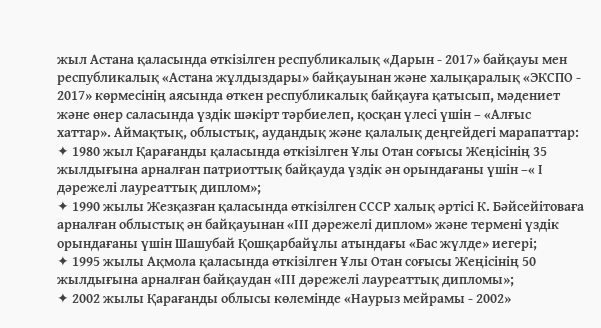жыл Астана қаласында өткізілген республикалық «Дарын - 2017» байқауы мен республикалық «Астана жұлдыздары» байқауынан және халықаралық «ЭКСПО - 2017» көрмесінің аясында өткен республикалық байқауға қатысып, мәдениет және өнер саласында үздік шәкірт тәрбиелеп, қосқан үлесі үшін – «Алғыс хаттар». Аймақтық, облыстық, аудандық және қалалық деңгейдегі марапаттар:
✦ 1980 жыл Қарағанды қаласында өткізілген Ұлы Отан соғысы Жеңісінің 35 жылдығына арналған патриоттық байқауда үздік ән орындағаны үшін –« І дәрежелі лауреаттық диплом»;
✦ 1990 жылы Жезқазған қаласында өткізілген СССР халық әртісі К. Бәйсейітоваға арналған облыстық ән байқауынан «ІІІ дәрежелі диплом» және термені үздік орындағаны үшін Шашубай Қошқарбайұлы атындағы «Бас жүлде» иегері;
✦ 1995 жылы Ақмола қаласында өткізілген Ұлы Отан соғысы Жеңісінің 50 жылдығына арналған байқаудан «ІІІ дәрежелі лауреаттық дипломы»;
✦ 2002 жылы Қарағанды облысы көлемінде «Наурыз мейрамы - 2002»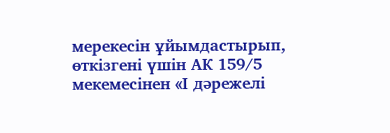мерекесін ұйымдастырып, өткізгені үшін АК 159/5 мекемесінен «І дәрежелі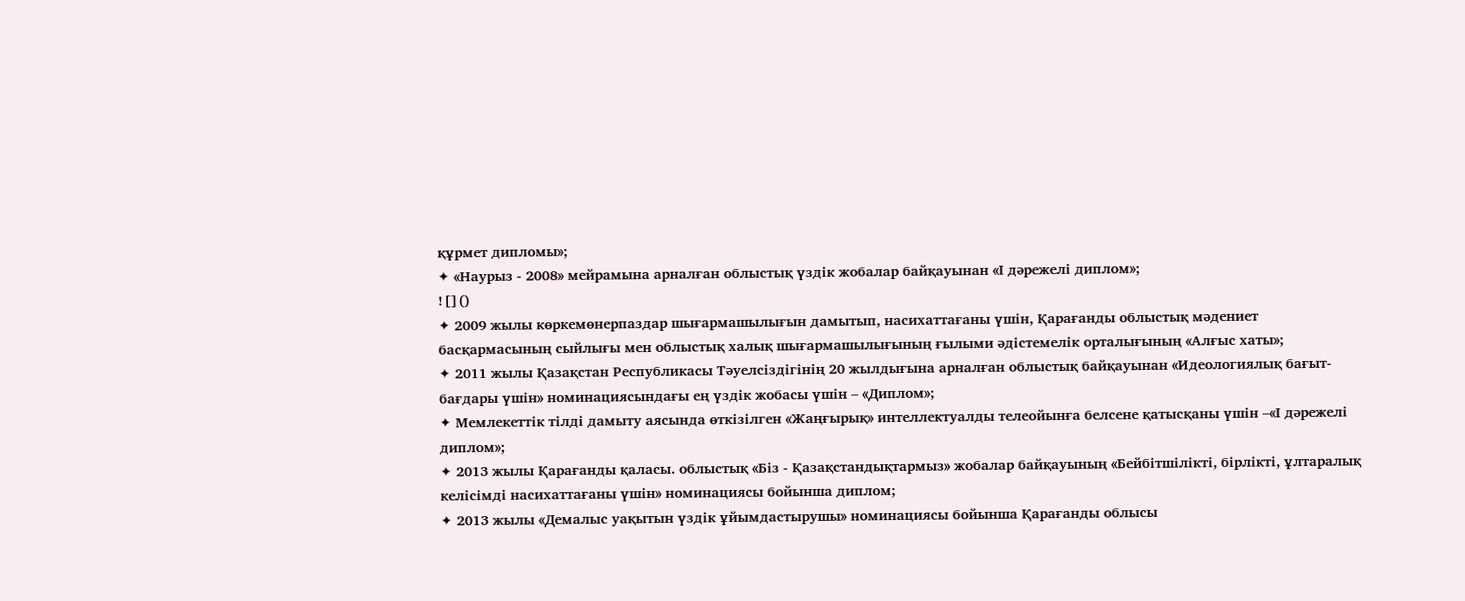құрмет дипломы»;
✦ «Наурыз - 2008» мейрамына арналған облыстық үздік жобалар байқауынан «І дәрежелі диплом»;
![]()
✦ 2009 жылы көркемөнерпаздар шығармашылығын дамытып, насихаттағаны үшін, Қарағанды облыстық мәдениет басқармасының сыйлығы мен облыстық халық шығармашылығының ғылыми әдістемелік орталығының «Алғыс хаты»;
✦ 2011 жылы Қазақстан Республикасы Тәуелсіздігінің 20 жылдығына арналған облыстық байқауынан «Идеологиялық бағыт-бағдары үшін» номинациясындағы ең үздік жобасы үшін – «Диплом»;
✦ Мемлекеттік тілді дамыту аясында өткізілген «Жаңғырық» интеллектуалды телеойынға белсене қатысқаны үшін –«І дәрежелі диплом»;
✦ 2013 жылы Қарағанды қаласы. облыстық «Біз - Қазақстандықтармыз» жобалар байқауының «Бейбітшілікті, бірлікті, ұлтаралық келісімді насихаттағаны үшін» номинациясы бойынша диплом;
✦ 2013 жылы «Демалыс уақытын үздік ұйымдастырушы» номинациясы бойынша Қарағанды облысы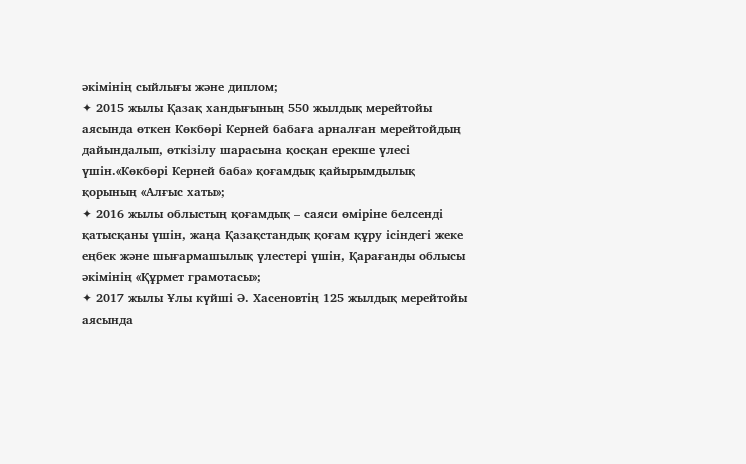әкімінің сыйлығы және диплом;
✦ 2015 жылы Қазақ хандығының 550 жылдық мерейтойы аясында өткен Көкбөрі Керней бабаға арналған мерейтойдың дайындалып, өткізілу шарасына қосқан ерекше үлесі үшін.«Көкбөрі Керней баба» қоғамдық қайырымдылық қорының «Алғыс хаты»;
✦ 2016 жылы облыстың қоғамдық – саяси өміріне белсенді қатысқаны үшін, жаңа Қазақстандық қоғам құру ісіндегі жеке еңбек және шығармашылық үлестері үшін, Қарағанды облысы әкімінің «Құрмет грамотасы»;
✦ 2017 жылы Ұлы күйші Ә. Хасеновтің 125 жылдық мерейтойы аясында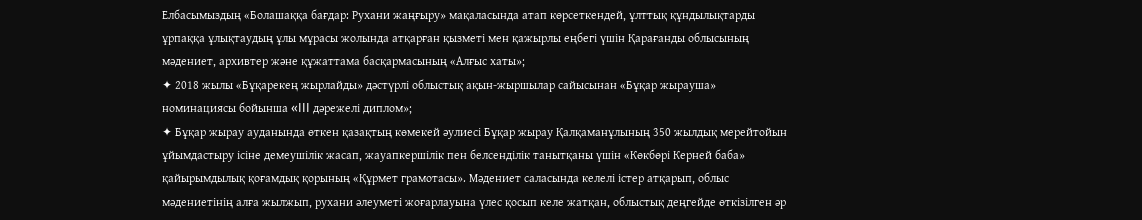Елбасымыздың «Болашаққа бағдар: Рухани жаңғыру» мақаласында атап көрсеткендей, ұлттық құндылықтарды ұрпаққа ұлықтаудың ұлы мұрасы жолында атқарған қызметі мен қажырлы еңбегі үшін Қарағанды облысының мәдениет, архивтер және құжаттама басқармасының «Алғыс хаты»;
✦ 2018 жылы «Бұқарекең жырлайды» дәстүрлі облыстық ақын-жыршылар сайысынан «Бұқар жырауша» номинациясы бойынша «III дәрежелі диплом»;
✦ Бұқар жырау ауданында өткен қазақтың көмекей әулиесі Бұқар жырау Қалқаманұлының 350 жылдық мерейтойын ұйымдастыру ісіне демеушілік жасап, жауапкершілік пен белсенділік танытқаны үшін «Көкбөрі Керней баба» қайырымдылық қоғамдық қорының «Құрмет грамотасы». Мәдениет саласында келелі істер атқарып, облыс мәдениетінің алға жылжып, рухани әлеуметі жоғарлауына үлес қосып келе жатқан, облыстық деңгейде өткізілген әр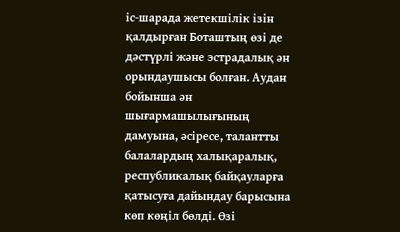іс-шарада жетекшілік ізін қалдырған Боташтың өзі де дәстүрлі және эстрадалық ән орындаушысы болған. Аудан бойынша ән шығармашылығының дамуына, әсіресе, талантты балалардың халықаралық, республикалық байқауларға қатысуға дайындау барысына көп көңіл бөлді. Өзі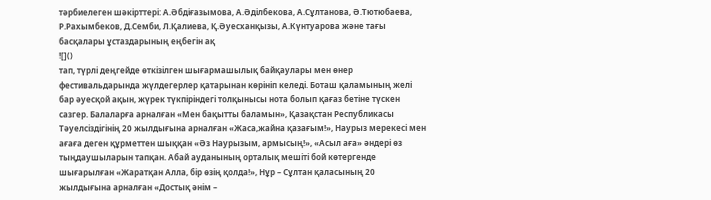тәрбиелеген шәкірттері: А.Әбдіғазымова, А.Әділбекова, А.Сұлтанова, Ә.Тютюбаева, Р.Рахымбеков, Д.Семби, Л.Қалиева, Қ.Әуесханқызы, А.Күнтуарова және тағы басқалары ұстаздарының еңбегін ақ
![]()
тап, түрлі деңгейде өткізілген шығармашылық байқаулары мен өнер фестивальдарында жүлдегерлер қатарынан көрініп келеді. Боташ қаламының желі бар әуесқой ақын, жүрек түкпіріндегі толқынысы нота болып қағаз бетіне түскен сазгер. Балаларға арналған «Мен бақытты баламын», Қазақстан Республикасы Тәуелсіздігінің 20 жылдығына арналған «Жаса,жайна қазағым!», Наурыз мерекесі мен ағаға деген құрметтен шыққан «Әз Наурызым, армысың!», «Асыл аға» әндері өз тыңдаушыларын тапқан. Абай ауданының орталық мешіті бой көтергенде шығарылған «Жаратқан Алла, бір өзің қолда!», Нұр – Сұлтан қаласының 20 жылдығына арналған «Достық әнім –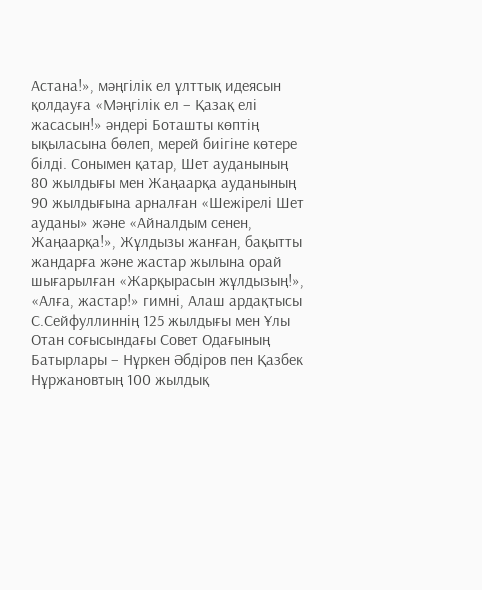Астана!», мәңгілік ел ұлттық идеясын қолдауға «Мәңгілік ел – Қазақ елі жасасын!» әндері Боташты көптің ықыласына бөлеп, мерей биігіне көтере білді. Сонымен қатар, Шет ауданының 80 жылдығы мен Жаңаарқа ауданының 90 жылдығына арналған «Шежірелі Шет ауданы» және «Айналдым сенен, Жаңаарқа!», Жұлдызы жанған, бақытты жандарға және жастар жылына орай шығарылған «Жарқырасын жұлдызың!», «Алға, жастар!» гимні, Алаш ардақтысы С.Сейфуллиннің 125 жылдығы мен Ұлы Отан соғысындағы Совет Одағының Батырлары – Нұркен Әбдіров пен Қазбек Нұржановтың 100 жылдық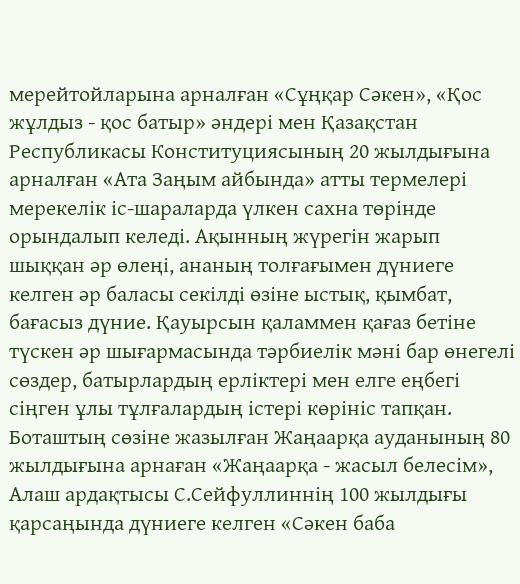мерейтойларына арналған «Сұңқар Сәкен», «Қос жұлдыз - қос батыр» әндері мен Қазақстан Республикасы Конституциясының 20 жылдығына арналған «Ата Заңым айбында» атты термелері мерекелік іс-шараларда үлкен сахна төрінде орындалып келеді. Ақынның жүрегін жарып шыққан әр өлеңі, ананың толғағымен дүниеге келген әр баласы секілді өзіне ыстық, қымбат, бағасыз дүние. Қауырсын қаламмен қағаз бетіне түскен әр шығармасында тәрбиелік мәні бар өнегелі сөздер, батырлардың ерліктері мен елге еңбегі сіңген ұлы тұлғалардың істері көрініс тапқан. Боташтың сөзіне жазылған Жаңаарқа ауданының 80 жылдығына арнаған «Жаңаарқа - жасыл белесім», Алаш ардақтысы С.Сейфуллиннің 100 жылдығы қарсаңында дүниеге келген «Сәкен баба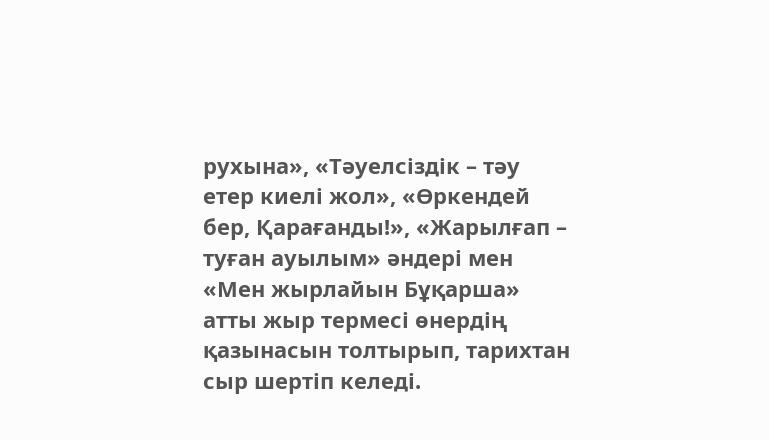рухына», «Тәуелсіздік – тәу етер киелі жол», «Өркендей бер, Қарағанды!», «Жарылғап – туған ауылым» әндері мен «Мен жырлайын Бұқарша» атты жыр термесі өнердің қазынасын толтырып, тарихтан сыр шертіп келеді.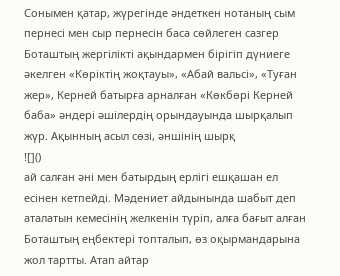Сонымен қатар, жүрегінде әндеткен нотаның сым пернесі мен сыр пернесін баса сөйлеген сазгер Боташтың жергілікті ақындармен бірігіп дүниеге әкелген «Көріктің жоқтауы», «Абай вальсі», «Туған жер», Керней батырға арналған «Көкбөрі Керней баба» әндері әшілердің орындауында шырқалып жүр. Ақынның асыл сөзі, әншінің шырқ
![]()
ай салған әні мен батырдың ерлігі ешқашан ел есінен кетпейді. Мәдениет айдынында шабыт деп аталатын кемесінің желкенін түріп, алға бағыт алған Боташтың еңбектері топталып, өз оқырмандарына жол тартты. Атап айтар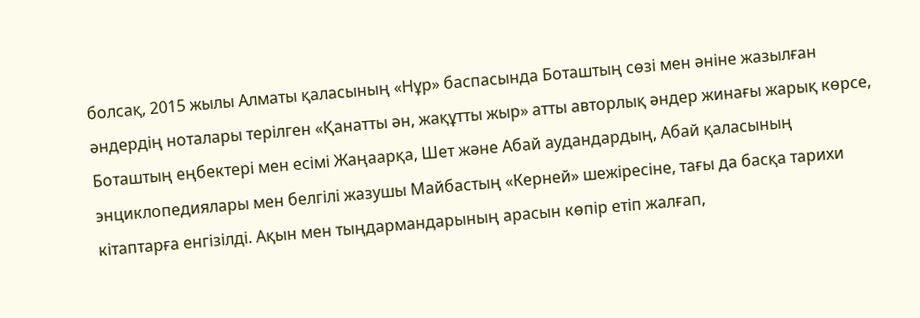болсақ, 2015 жылы Алматы қаласының «Нұр» баспасында Боташтың сөзі мен әніне жазылған әндердің ноталары терілген «Қанатты ән, жақұтты жыр» атты авторлық әндер жинағы жарық көрсе, Боташтың еңбектері мен есімі Жаңаарқа, Шет және Абай аудандардың, Абай қаласының энциклопедиялары мен белгілі жазушы Майбастың «Керней» шежіресіне, тағы да басқа тарихи кітаптарға енгізілді. Ақын мен тыңдармандарының арасын көпір етіп жалғап,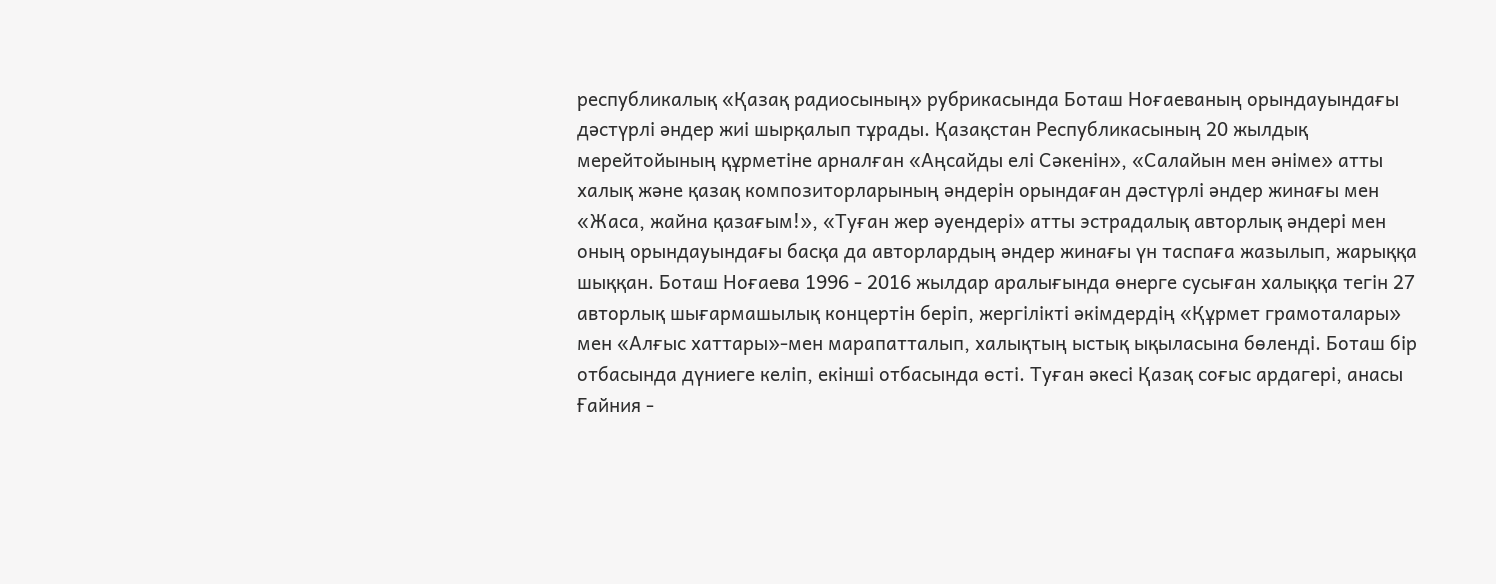республикалық «Қазақ радиосының» рубрикасында Боташ Ноғаеваның орындауындағы дәстүрлі әндер жиі шырқалып тұрады. Қазақстан Республикасының 20 жылдық мерейтойының құрметіне арналған «Аңсайды елі Сәкенін», «Салайын мен әніме» атты халық және қазақ композиторларының әндерін орындаған дәстүрлі әндер жинағы мен «Жаса, жайна қазағым!», «Туған жер әуендері» атты эстрадалық авторлық әндері мен оның орындауындағы басқа да авторлардың әндер жинағы үн таспаға жазылып, жарыққа шыққан. Боташ Ноғаева 1996 - 2016 жылдар аралығында өнерге сусыған халыққа тегін 27 авторлық шығармашылық концертін беріп, жергілікті әкімдердің «Құрмет грамоталары» мен «Алғыс хаттары»-мен марапатталып, халықтың ыстық ықыласына бөленді. Боташ бір отбасында дүниеге келіп, екінші отбасында өсті. Туған әкесі Қазақ соғыс ардагері, анасы Ғайния -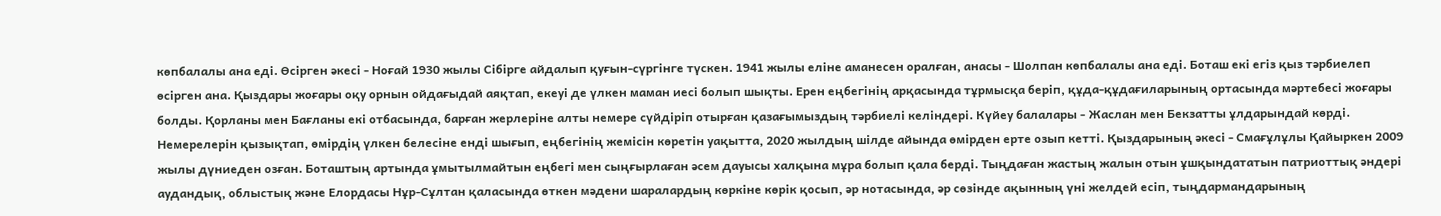көпбалалы ана еді. Өсірген әкесі - Ноғай 1930 жылы Сібірге айдалып қуғын-сүргінге түскен. 1941 жылы еліне аманесен оралған, анасы - Шолпан көпбалалы ана еді. Боташ екі егіз қыз тәрбиелеп өсірген ана. Қыздары жоғары оқу орнын ойдағыдай аяқтап, екеуі де үлкен маман иесі болып шықты. Ерен еңбегінің арқасында тұрмысқа беріп, құда-құдағиларының ортасында мәртебесі жоғары болды. Қорланы мен Бағланы екі отбасында, барған жерлеріне алты немере сүйдіріп отырған қазағымыздың тәрбиелі келіндері. Күйеу балалары - Жаслан мен Бекзатты ұлдарындай көрді. Немерелерін қызықтап, өмірдің үлкен белесіне енді шығып, еңбегінің жемісін көретін уақытта, 2020 жылдың шілде айында өмірден ерте озып кетті. Қыздарының әкесі - Смағұлұлы Қайыркен 2009 жылы дүниеден озған. Боташтың артында ұмытылмайтын еңбегі мен сыңғырлаған әсем дауысы халқына мұра болып қала берді. Тыңдаған жастың жалын отын ұшқындататын патриоттық әндері аудандық, облыстық және Елордасы Нұр-Сұлтан қаласында өткен мәдени шаралардың көркіне көрік қосып, әр нотасында, әр сөзінде ақынның үні желдей есіп, тыңдармандарының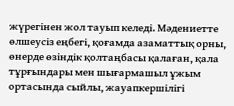жүрегінен жол тауып келеді. Мәдениетте өлшеусіз еңбегі, қоғамда азаматтық орны, өнерде өзіндік қолтаңбасы қалаған, қала тұрғындары мен шығармашыл ұжым ортасында сыйлы, жауапкершілігі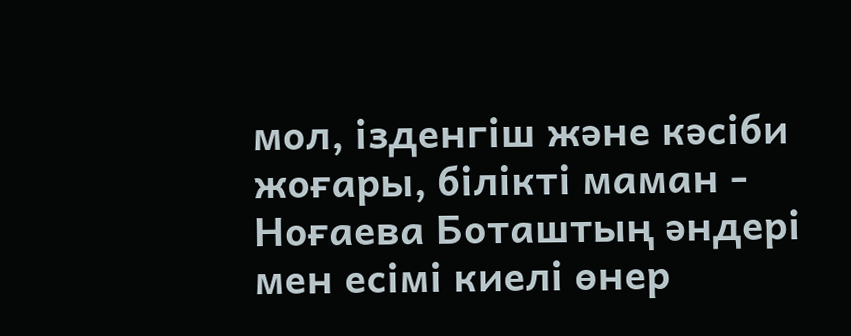мол, ізденгіш және кәсіби жоғары, білікті маман - Ноғаева Боташтың әндері мен есімі киелі өнер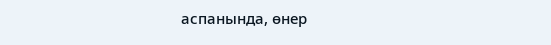аспанында, өнер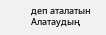деп аталатын Алатаудың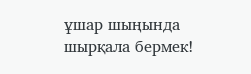ұшар шыңында шырқала бермек!